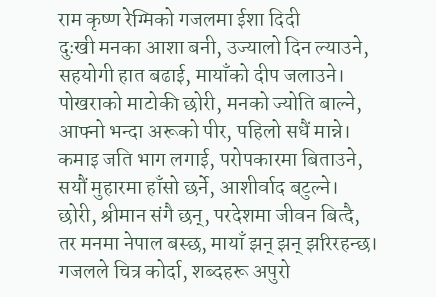राम कृष्ण रेग्मिको गजलमा ईशा दिदी
दुःखी मनका आशा बनी, उज्यालो दिन ल्याउने,
सहयोगी हात बढाई, मायाँको दीप जलाउने।
पोखराको माटोकी छोरी, मनको ज्योति बाल्ने,
आफ्नो भन्दा अरूको पीर, पहिलो सधैं मान्ने।
कमाइ जति भाग लगाई, परोपकारमा बिताउने,
सयौं मुहारमा हाँसो छर्ने, आशीर्वाद बटुल्ने।
छोरी, श्रीमान संगै छन्, परदेशमा जीवन बित्दै,
तर मनमा नेपाल बस्छ, मायाँ झन् झन् झरिरहन्छ।
गजलले चित्र कोर्दा, शब्दहरू अपुरो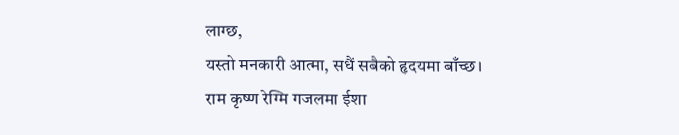लाग्छ,
यस्तो मनकारी आत्मा, सधैं सबैको हृदयमा बाँच्छ।
राम कृष्ण रेग्मि गजलमा ईशा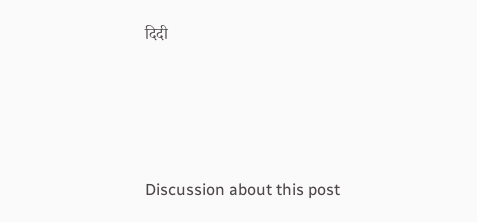दिदी




Discussion about this post